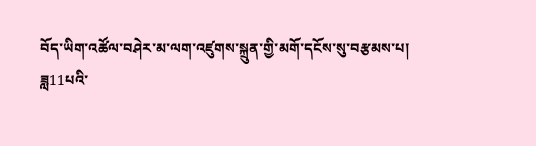བོད་ཡིག་འཚོལ་བཤེར་མ་ལག་འཛུགས་སྐྲུན་གྱི་མགོ་དངོས་སུ་བརྩམས་པ།
ཟླ11པའི་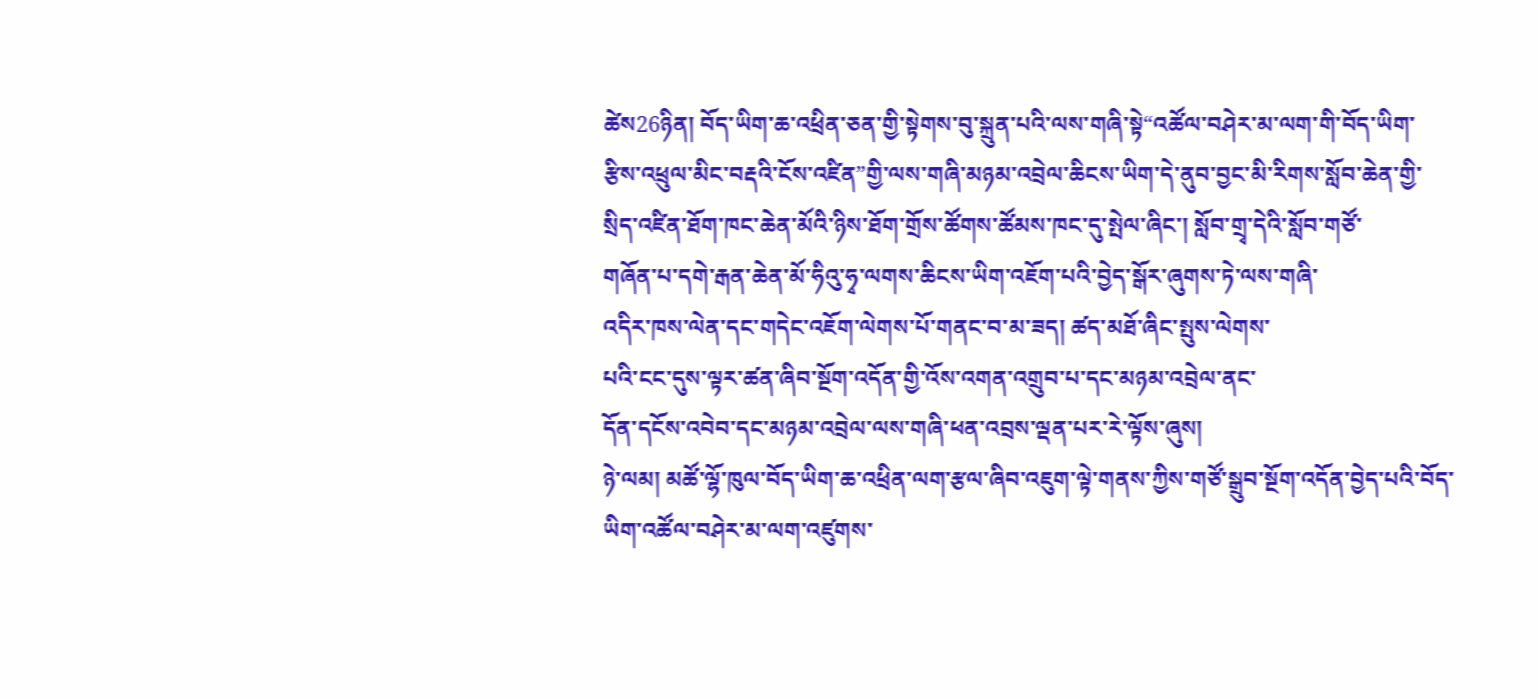ཚེས26ཉིན། བོད་ཡིག་ཆ་འཕྲིན་ཅན་གྱི་སྟེགས་བུ་སྐྲུན་པའི་ལས་གཞི་སྟེ“འཚོལ་བཤེར་མ་ལག་གི་བོད་ཡིག་
རྩིས་འཕྲུལ་མིང་བརྡའི་ངོས་འཛིན”གྱི་ལས་གཞི་མཉམ་འབྲེལ་ཆིངས་ཡིག་དེ་ནུབ་བྱང་མི་རིགས་སློབ་ཆེན་གྱི་
སྲིད་འཛིན་ཐོག་ཁང་ཆེན་མོའི་ཉིས་ཐོག་གྲོས་ཚོགས་ཚོམས་ཁང་དུ་སྤེལ་ཞིང་། སློབ་གྲྭ་དེའི་སློབ་གཙོ་
གཞོན་པ་དགེ་རྒན་ཆེན་མོ་ཧིའུ་ཧྭ་ལགས་ཆིངས་ཡིག་འཇོག་པའི་བྱེད་སྒོར་ཞུགས་ཏེ་ལས་གཞི་
འདིར་ཁས་ལེན་དང་གདེང་འཇོག་ལེགས་པོ་གནང་བ་མ་ཟད། ཚད་མཐོ་ཞིང་སྤུས་ལེགས་
པའི་ངང་དུས་ལྟར་ཚན་ཞིབ་སྔོག་འདོན་གྱི་འོས་འགན་འགྲུབ་པ་དང་མཉམ་འབྲེལ་ནང་
དོན་དངོས་འབེབ་དང་མཉམ་འབྲེལ་ལས་གཞི་ཕན་འབྲས་ལྡན་པར་རེ་ལྟོས་ཞུས།
ཉེ་ལམ། མཚོ་ལྷོ་ཁུལ་བོད་ཡིག་ཆ་འཕྲིན་ལག་རྩལ་ཞིབ་འཇུག་ལྟེ་གནས་ཀྱིས་གཙོ་སྒྲུབ་སྔོག་འདོན་བྱེད་པའི་བོད་ཡིག་འཚོལ་བཤེར་མ་ལག་འཛུགས་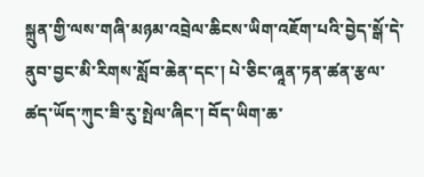སྐྲུན་གྱི་ལས་གཞི་མཉམ་འབྲེལ་ཆིངས་ཡིག་འཇོག་པའི་བྱེད་སྒོ་དེ་ནུབ་བྱང་མི་རིགས་སློབ་ཆེན་དང་། པེ་ཅིང་ཞཱན་ཏན་ཚན་རྩལ་ཚད་ཡོད་ཀུང་ཟི་རུ་སྤེལ་ཞིང་། བོད་ཡིག་ཆ་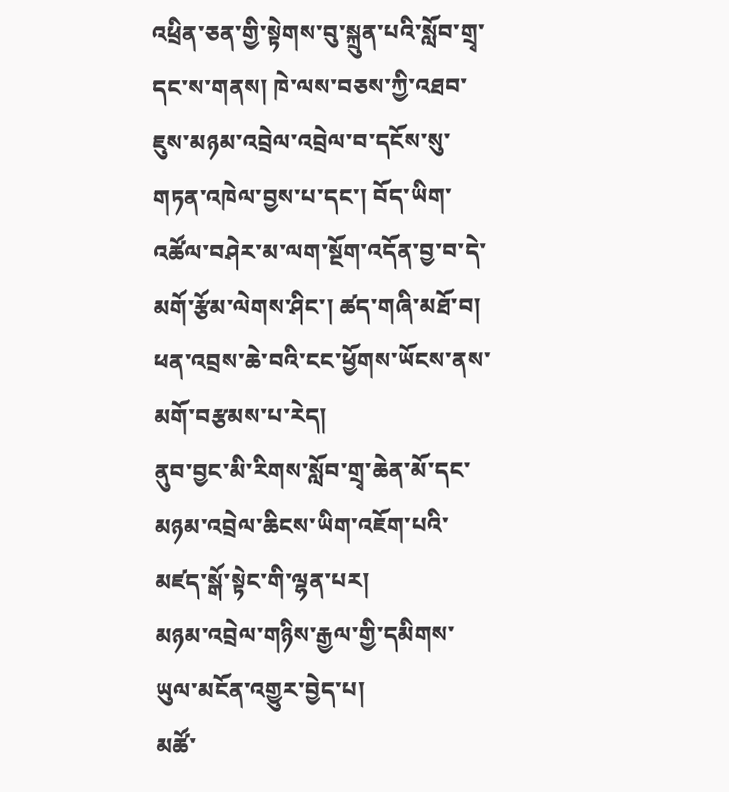འཕྲིན་ཅན་གྱི་སྟེགས་བུ་སྐྲུན་པའི་སློབ་གྲྭ་དང་ས་གནས། ཁེ་ལས་བཅས་ཀྱི་འཐབ་ཇུས་མཉམ་འབྲེལ་འབྲེལ་བ་དངོས་སུ་གཏན་འཁེལ་བྱས་པ་དང་། བོད་ཡིག་འཚོལ་བཤེར་མ་ལག་སྔོག་འདོན་བྱ་བ་དེ་མགོ་རྩོམ་ལེགས་ཤིང་། ཚད་གཞི་མཐོ་བ། ཕན་འབྲས་ཆེ་བའི་ངང་ཕྱོགས་ཡོངས་ནས་མགོ་བརྩམས་པ་རེད།
ནུབ་བྱང་མི་རིགས་སློབ་གྲྭ་ཆེན་མོ་དང་མཉམ་འབྲེལ་ཆིངས་ཡིག་འཇོག་པའི་མཛད་སྒོ་སྟེང་གི་ལྷན་པར།
མཉམ་འབྲེལ་གཉིས་རྒྱལ་གྱི་དམིགས་ཡུལ་མངོན་འགྱུར་བྱེད་པ།
མཚོ་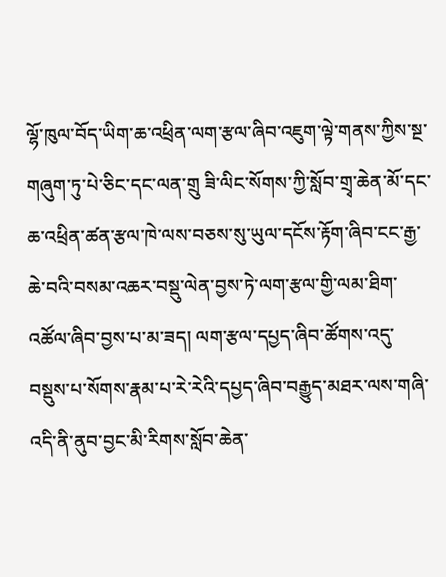ལྷོ་ཁུལ་བོད་ཡིག་ཆ་འཕྲིན་ལག་རྩལ་ཞིབ་འཇུག་ལྟེ་གནས་ཀྱིས་སྔ་གཞུག་ཏུ་པེ་ཅིང་དང་ལན་གྲུ ཟི་ལིང་སོགས་ཀྱི་སློབ་གྲྭ་ཆེན་མོ་དང་ཆ་འཕྲིན་ཚན་རྩལ་ཁེ་ལས་བཅས་སུ་ཡུལ་དངོས་རྟོག་ཞིབ་ངང་རྒྱ་ཆེ་བའི་བསམ་འཆར་བསྡུ་ལེན་བྱས་ཏེ་ལག་རྩལ་གྱི་ལམ་ཐིག་འཚོལ་ཞིབ་བྱས་པ་མ་ཟད། ལག་རྩལ་དཔྱད་ཞིབ་ཚོགས་འདུ་བསྡུས་པ་སོགས་རྣམ་པ་རེ་རེའི་དཔྱད་ཞིབ་བརྒྱུད་མཐར་ལས་གཞི་འདི་ནི་ནུབ་བྱང་མི་རིགས་སློབ་ཆེན་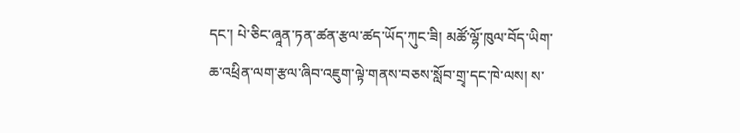དང་། པེ་ཅིང་ཞཱན་ཏན་ཚན་རྩལ་ཚད་ཡོད་ཀུང་ཟི། མཚོ་ལྷོ་ཁུལ་བོད་ཡིག་ཆ་འཕྲིན་ལག་རྩལ་ཞིབ་འཇུག་ལྟེ་གནས་བཅས་སློབ་གྲྭ་དང་ཁེ་ལས། ས་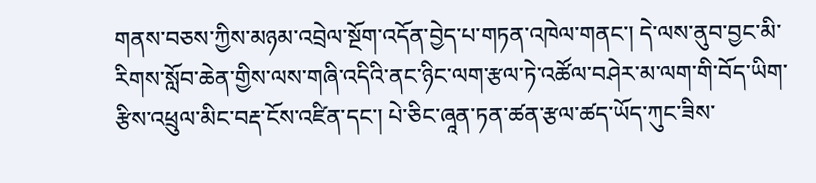གནས་བཅས་ཀྱིས་མཉམ་འབྲེལ་སྔོག་འདོན་བྱེད་པ་གཏན་འཁེལ་གནང་། དེ་ལས་ནུབ་བྱང་མི་རིགས་སློབ་ཆེན་གྱིས་ལས་གཞི་འདིའི་ནང་ཉིང་ལག་རྩལ་ཏེ་འཚོལ་བཤེར་མ་ལག་གི་བོད་ཡིག་རྩིས་འཕྲུལ་མིང་བརྡ་ངོས་འཛིན་དང་། པེ་ཅིང་ཞཱན་ཏན་ཚན་རྩལ་ཚད་ཡོད་ཀུང་ཟིས་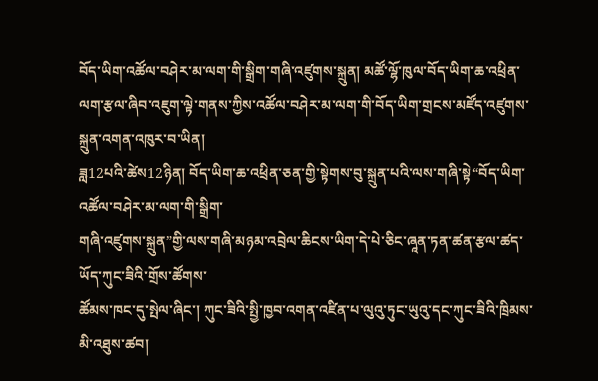བོད་ཡིག་འཚོལ་བཤེར་མ་ལག་གི་སྒྲིག་གཞི་འཛུགས་སྐྲུན། མཚོ་ལྷོ་ཁུལ་བོད་ཡིག་ཆ་འཕྲིན་ལག་རྩལ་ཞིབ་འཇུག་ལྟེ་གནས་ཀྱིས་འཚོལ་བཤེར་མ་ལག་གི་བོད་ཡིག་གྲངས་མཛོད་འཛུགས་སྐྲུན་འགན་འཁུར་བ་ཡིན།
ཟླ12པའི་ཚེས12ཉིན། བོད་ཡིག་ཆ་འཕྲིན་ཅན་གྱི་སྟེགས་བུ་སྐྲུན་པའི་ལས་གཞི་སྟེ“བོད་ཡིག་འཚོལ་བཤེར་མ་ལག་གི་སྒྲིག་
གཞི་འཛུགས་སྐྲུན”གྱི་ལས་གཞི་མཉམ་འབྲེལ་ཆིངས་ཡིག་དེ་པེ་ཅིང་ཞཱན་ཏན་ཚན་རྩལ་ཚད་ཡོད་ཀུང་ཟིའི་གྲོས་ཚོགས་
ཚོམས་ཁང་དུ་སྤེལ་ཞིང་། ཀུང་ཟིའི་སྤྱི་ཁྱབ་འགན་འཛིན་པ་ལུའུ་ཏུང་ཡུའུ་དང་ཀུང་ཟིའི་ཁྲིམས་མི་འཐུས་ཚབ།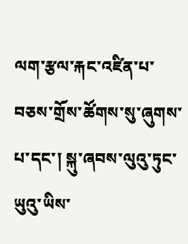ལག་རྩལ་རྐང་འཛིན་པ་བཅས་གྲོས་ཚོགས་སུ་ཞུགས་པ་དང་། སྐུ་ཞབས་ལུའུ་ཏུང་ཡུའུ་ཡིས་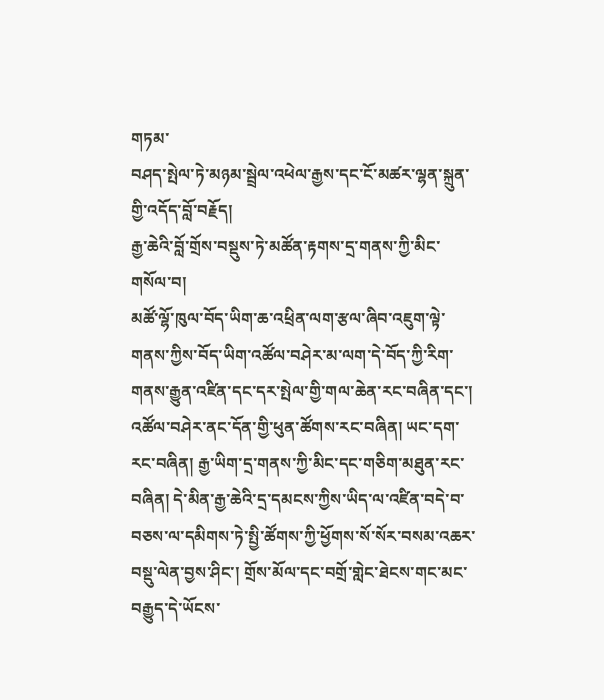གཏམ་
བཤད་སྤེལ་ཏེ་མཉམ་སྦྲེལ་འཕེལ་རྒྱས་དང་ངོ་མཚར་ལྷན་སྐྲུན་གྱི་འདོད་བློ་བརྗོད།
རྒྱ་ཆེའི་བློ་གྲོས་བསྡུས་ཏེ་མཚོན་རྟགས་དྲ་གནས་ཀྱི་མིང་གསོལ་བ།
མཚོ་ལྷོ་ཁུལ་བོད་ཡིག་ཆ་འཕྲིན་ལག་རྩལ་ཞིབ་འཇུག་ལྟེ་གནས་ཀྱིས་བོད་ཡིག་འཚོལ་བཤེར་མ་ལག་དེ་བོད་ཀྱི་རིག་གནས་རྒྱུན་འཛིན་དང་དར་སྤེལ་གྱི་གལ་ཆེན་རང་བཞིན་དང་། འཚོལ་བཤེར་ནང་དོན་གྱི་ཕུན་ཚོགས་རང་བཞིན། ཡང་དག་རང་བཞིན། རྒྱ་ཡིག་དྲ་གནས་ཀྱི་མིང་དང་གཅིག་མཐུན་རང་བཞིན། དེ་མིན་རྒྱ་ཆེའི་དྲ་དམངས་ཀྱིས་ཡིད་ལ་འཛིན་བདེ་བ་བཅས་ལ་དམིགས་ཏེ་སྤྱི་ཚོགས་ཀྱི་ཕྱོགས་སོ་སོར་བསམ་འཆར་བསྡུ་ལེན་བྱས་ཤིང་། གྲོས་མོལ་དང་བགྲོ་གླེང་ཐེངས་གང་མང་བརྒྱུད་དེ་ཡོངས་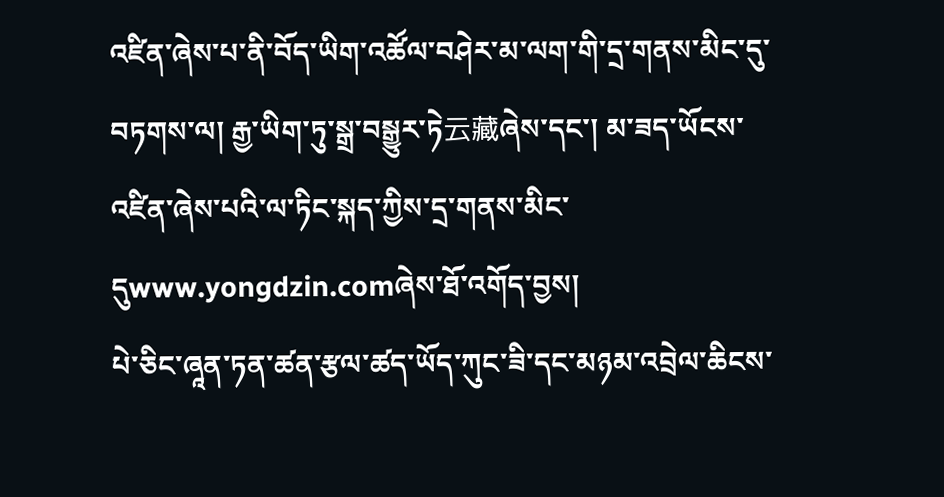འཛིན་ཞེས་པ་ནི་བོད་ཡིག་འཚོལ་བཤེར་མ་ལག་གི་དྲ་གནས་མིང་དུ་བཏགས་ལ། རྒྱ་ཡིག་ཏུ་སྒྲ་བསྒྱུར་ཏེ云藏ཞེས་དང་། མ་ཟད་ཡོངས་འཛིན་ཞེས་པའི་ལ་ཏིང་སྐད་ཀྱིས་དྲ་གནས་མིང་དུwww.yongdzin.comཞེས་ཐོ་འགོད་བྱས།
པེ་ཅིང་ཞཱན་ཏན་ཚན་རྩལ་ཚད་ཡོད་ཀུང་ཟི་དང་མཉམ་འབྲེལ་ཆིངས་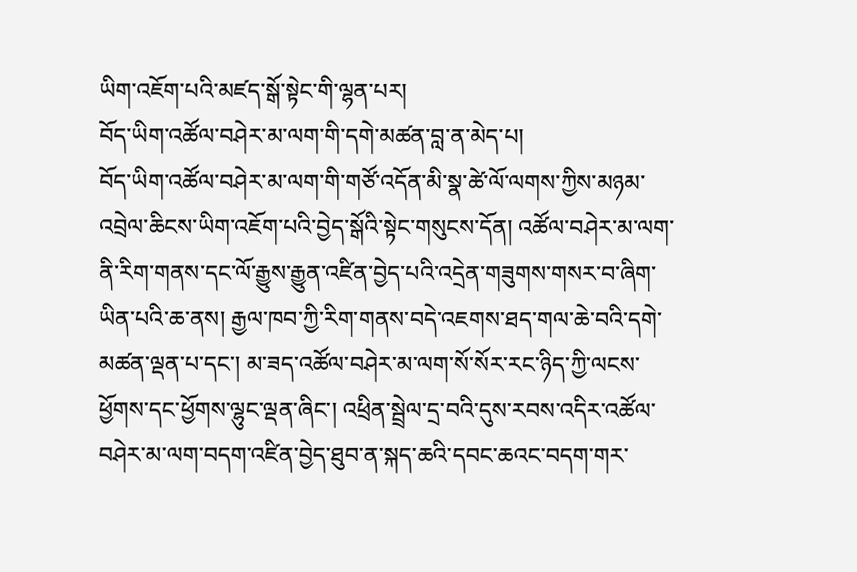ཡིག་འཇོག་པའི་མཛད་སྒོ་སྟེང་གི་ལྷན་པར།
བོད་ཡིག་འཚོལ་བཤེར་མ་ལག་གི་དགེ་མཚན་བླ་ན་མེད་པ།
བོད་ཡིག་འཚོལ་བཤེར་མ་ལག་གི་གཙོ་འདོན་མི་སྣ་ཚེ་ལོ་ལགས་ཀྱིས་མཉམ་འབྲེལ་ཆིངས་ཡིག་འཇོག་པའི་བྱེད་སྒོའི་སྟེང་གསུངས་དོན། འཚོལ་བཤེར་མ་ལག་ནི་རིག་གནས་དང་ལོ་རྒྱུས་རྒྱུན་འཛིན་བྱེད་པའི་འདྲེན་གཟུགས་གསར་བ་ཞིག་ཡིན་པའི་ཆ་ནས། རྒྱལ་ཁབ་ཀྱི་རིག་གནས་བདེ་འཇགས་ཐད་གལ་ཆེ་བའི་དགེ་མཚན་ལྡན་པ་དང་། མ་ཟད་འཚོལ་བཤེར་མ་ལག་སོ་སོར་རང་ཉིད་ཀྱི་ལངས་ཕྱོགས་དང་ཕྱོགས་ལྷུང་ལྡན་ཞིང་། འཕྲིན་སྦྲེལ་དྲ་བའི་དུས་རབས་འདིར་འཚོལ་བཤེར་མ་ལག་བདག་འཛིན་བྱེད་ཐུབ་ན་སྐད་ཆའི་དབང་ཆའང་བདག་གར་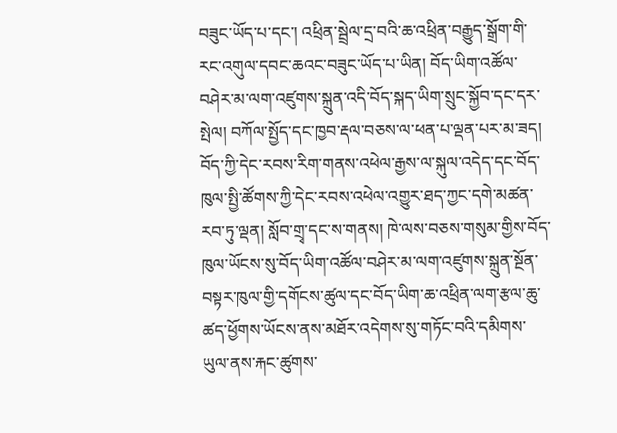བཟུང་ཡོད་པ་དང་། འཕྲིན་སྦྲེལ་དྲ་བའི་ཆ་འཕྲིན་བརྒྱུད་སྒྲོག་གི་རང་འགུལ་དབང་ཆའང་བཟུང་ཡོད་པ་ཡིན། བོད་ཡིག་འཚོལ་བཤེར་མ་ལག་འཛུགས་སྐྲུན་འདི་བོད་སྐད་ཡིག་སྲུང་སྐྱོབ་དང་དར་སྤེལ། བཀོལ་སྤྱོད་དང་ཁྱབ་རྡལ་བཅས་ལ་ཕན་པ་ལྡན་པར་མ་ཟད། བོད་ཀྱི་དེང་རབས་རིག་གནས་འཕེལ་རྒྱས་ལ་སྐུལ་འདེད་དང་བོད་ཁུལ་སྤྱི་ཚོགས་ཀྱི་དེང་རབས་འཕེལ་འགྱུར་ཐད་ཀྱང་དགེ་མཚན་རབ་ཏུ་ལྡན། སློབ་གྲྭ་དང་ས་གནས། ཁེ་ལས་བཅས་གསུམ་གྱིས་བོད་ཁུལ་ཡོངས་སུ་བོད་ཡིག་འཚོལ་བཤེར་མ་ལག་འཛུགས་སྐྲུན་སྔོན་བསྟར་ཁུལ་གྱི་དགོངས་ཚུལ་དང་བོད་ཡིག་ཆ་འཕྲིན་ལག་རྩལ་ཆུ་ཚད་ཕྱོགས་ཡོངས་ནས་མཐོར་འདེགས་སུ་གཏོང་བའི་དམིགས་ཡུལ་ནས་རྐང་ཚུགས་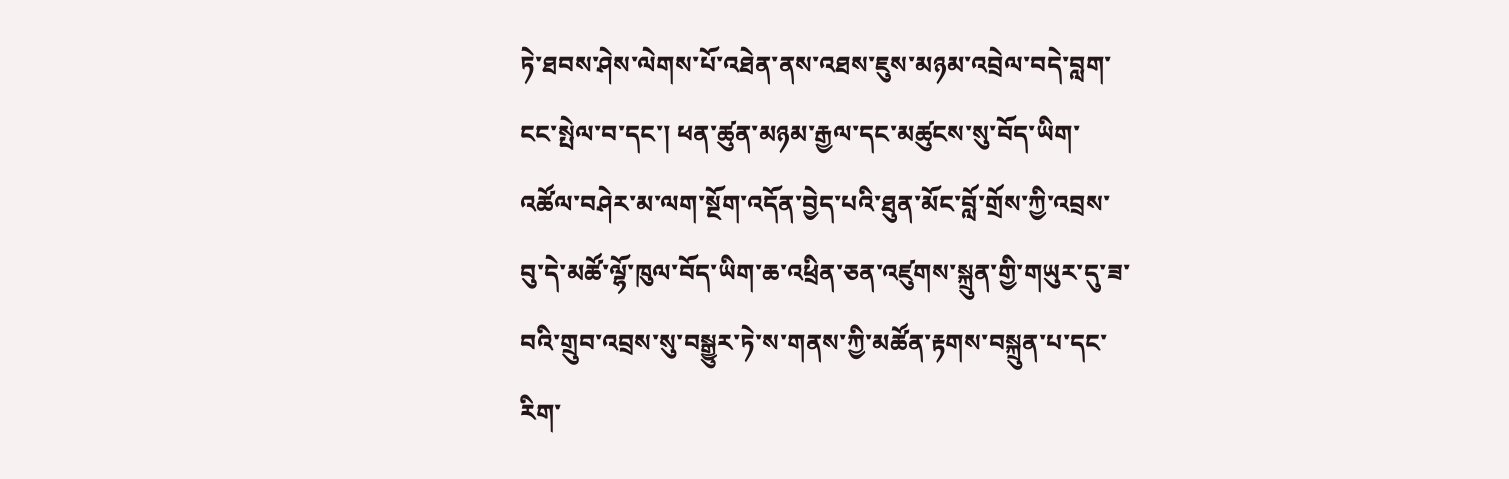ཏེ་ཐབས་ཤེས་ལེགས་པོ་འཐེན་ནས་འཐས་ཇུས་མཉམ་འབྲེལ་བདེ་བླག་ངང་སྤེལ་བ་དང་། ཕན་ཚུན་མཉམ་རྒྱལ་དང་མཚུངས་སུ་བོད་ཡིག་འཚོལ་བཤེར་མ་ལག་སྔོག་འདོན་བྱེད་པའི་ཐུན་མོང་བློ་གྲོས་ཀྱི་འབྲས་བུ་དེ་མཚོ་ལྷོ་ཁུལ་བོད་ཡིག་ཆ་འཕྲིན་ཅན་འཛུགས་སྐྲུན་གྱི་གཡུར་དུ་ཟ་བའི་གྲུབ་འབྲས་སུ་བསྒྱུར་ཏེ་ས་གནས་ཀྱི་མཚོན་རྟགས་བསྐྲུན་པ་དང་རིག་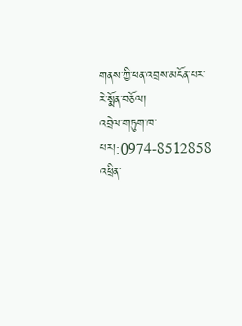གནས་ཀྱི་ཕན་འབྲས་མངོན་པར་རེ་སྨོན་བཅོལ།
འབྲེལ་གཏུག་ཁ་པར།:0974-8512858
འཕྲིན་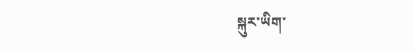སྐུར་ཡིག་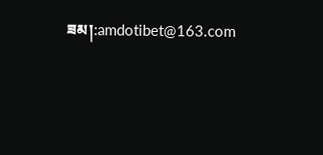ཟམ།:amdotibet@163.com